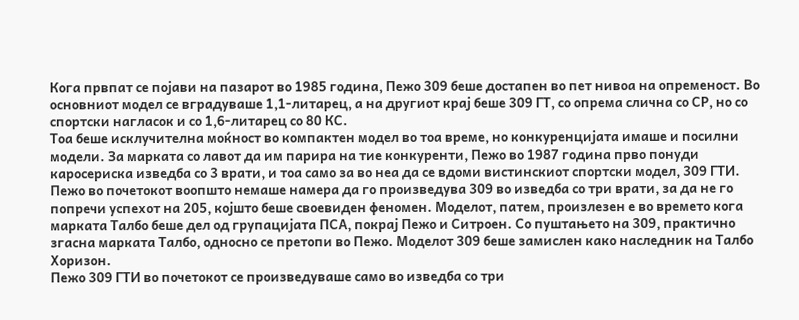Кога првпат се појави на пазарот во 1985 година, Пежо 309 беше достапен во пет нивоа на опременост. Во основниот модел се вградуваше 1,1-литарец, а на другиот крај беше 309 ГТ, со опрема слична со СР, но со спортски нагласок и со 1,6-литарец со 80 КС.
Тоа беше исклучителна моќност во компактен модел во тоа време, но конкуренцијата имаше и посилни модели. За марката со лавот да им парира на тие конкуренти, Пежо во 1987 година прво понуди каросериска изведба со 3 врати, и тоа само за во неа да се вдоми вистинскиот спортски модел, 309 ГТИ.
Пежо во почетокот воопшто немаше намера да го произведува 309 во изведба со три врати, за да не го попречи успехот на 205, којшто беше своевиден феномен. Моделот, патем, произлезен е во времето кога марката Талбо беше дел од групацијата ПСА, покрај Пежо и Ситроен. Со пуштањето на 309, практично згасна марката Талбо, односно се претопи во Пежо. Моделот 309 беше замислен како наследник на Талбо Хоризон.
Пежо 309 ГТИ во почетокот се произведуваше само во изведба со три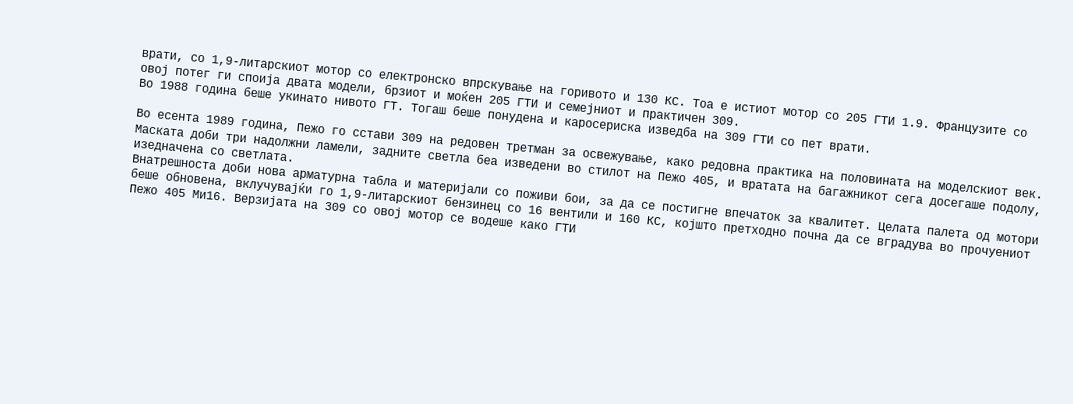врати, со 1,9-литарскиот мотор со електронско впрскување на горивото и 130 КС. Тоа е истиот мотор со 205 ГТИ 1.9. Французите со овој потег ги споија двата модели, брзиот и моќен 205 ГТИ и семејниот и практичен 309.
Во 1988 година беше укинато нивото ГТ. Тогаш беше понудена и каросериска изведба на 309 ГТИ со пет врати.

Во есента 1989 година, Пежо го сстави 309 на редовен третман за освежување, како редовна практика на половината на моделскиот век. Маската доби три надолжни ламели, задните светла беа изведени во стилот на Пежо 405, и вратата на багажникот сега досегаше подолу, изедначена со светлата.
Внатрешноста доби нова арматурна табла и материјали со поживи бои, за да се постигне впечаток за квалитет. Целата палета од мотори беше обновена, вклучувајќи го 1,9-литарскиот бензинец со 16 вентили и 160 КС, којшто претходно почна да се вградува во прочуениот Пежо 405 Ми16. Верзијата на 309 со овој мотор се водеше како ГТИ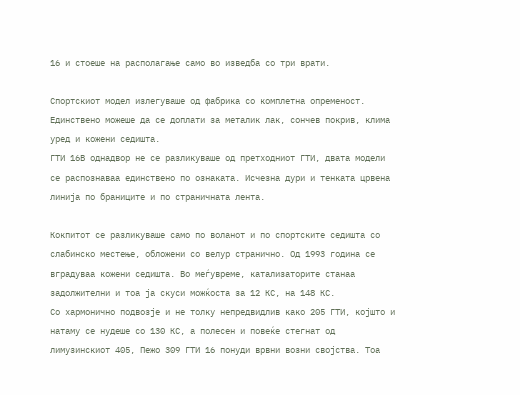16 и стоеше на располагање само во изведба со три врати.

Спортскиот модел излегуваше од фабрика со комплетна опременост. Единствено можеше да се доплати за металик лак, сончев покрив, клима уред и кожени седишта.
ГТИ 16В однадвор не се разликуваше од претходниот ГТИ, двата модели се распознаваа единствено по ознаката. Исчезна дури и тенката црвена линија по браниците и по страничната лента.

Кокпитот се разликуваше само по воланот и по спортските седишта со слабинско местење, обложени со велур странично. Од 1993 година се вградуваа кожени седишта. Во меѓувреме, катализаторите станаа задолжителни и тоа ја скуси можќоста за 12 КС, на 148 КС.
Со хармонично подвозје и не толку непредвидлив како 205 ГТИ, којшто и натаму се нудеше со 130 КС, а полесен и повеќе стегнат од лимузинскиот 405, Пежо 309 ГТИ 16 понуди врвни возни својства. Тоа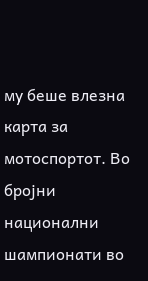му беше влезна карта за мотоспортот. Во бројни национални шампионати во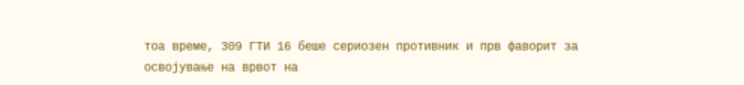тоа време, 309 ГТИ 16 беше сериозен противник и прв фаворит за освојување на врвот на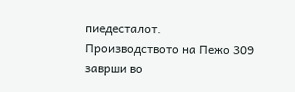пиедесталот.
Производството на Пежо 309 заврши во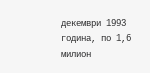декември 1993 година, по 1,6 милион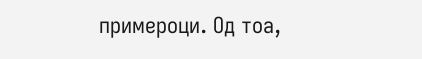примероци. Од тоа,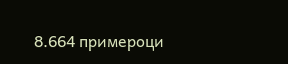8.664 примероци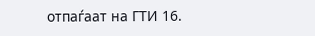отпаѓаат на ГТИ 16.